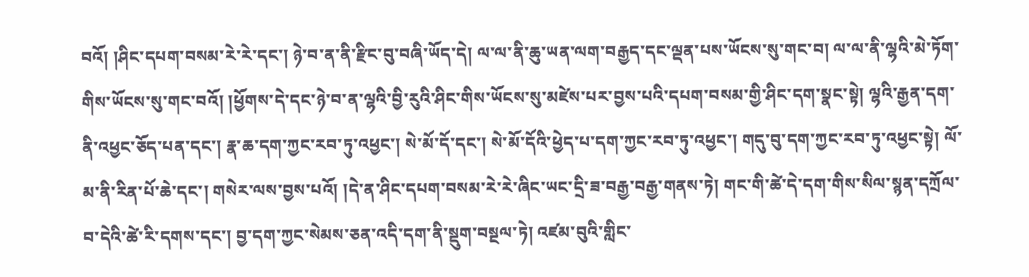བའོ། །ཤིང་དཔག་བསམ་རེ་རེ་དང་། ཉེ་བ་ན་ནི་རྫིང་བུ་བཞི་ཡོད་དེ། ལ་ལ་ནི་ཆུ་ཡན་ལག་བརྒྱད་དང་ལྡན་པས་ཡོངས་སུ་གང་བ། ལ་ལ་ནི་ལྷའི་མེ་ཏོག་གིས་ཡོངས་སུ་གང་བའོ། །ཕྱོགས་དེ་དང་ཉེ་བ་ན་ལྷའི་བྱི་རུའི་ཤིང་གིས་ཡོངས་སུ་མཛེས་པར་བྱས་པའི་དཔག་བསམ་གྱི་ཤིང་དག་སྣང་སྟེ། ལྷའི་རྒྱན་དག་ནི་འཕྱང་ཅོད་པན་དང་། རྣ་ཆ་དག་ཀྱང་རབ་ཏུ་འཕྱང་། སེ་མོ་དོ་དང་། སེ་མོ་དོའི་ཕྱེད་པ་དག་ཀྱང་རབ་ཏུ་འཕྱང་། གདུ་བུ་དག་ཀྱང་རབ་ཏུ་འཕྱང་སྟེ། ལོ་མ་ནི་རིན་པོ་ཆེ་དང་། གསེར་ལས་བྱས་པའོ། །དེ་ན་ཤིང་དཔག་བསམ་རེ་རེ་ཞིང་ཡང་དྲི་ཟ་བརྒྱ་བརྒྱ་གནས་ཏེ། གང་གི་ཚེ་དེ་དག་གིས་སིལ་སྙན་དཀྲོལ་བ་དེའི་ཚེ་རི་དགས་དང་། བྱ་དག་ཀྱང་སེམས་ཅན་འདི་དག་ནི་སྡུག་བསྔལ་ཏེ། འཛམ་བུའི་གླིང་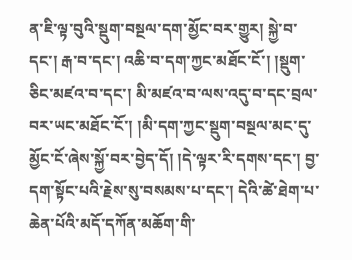ན་ཇི་ལྟ་བུའི་སྡུག་བསྔལ་དག་མྱོང་བར་གྱུར། སྐྱེ་བ་དང་། རྒ་བ་དང་། འཆི་བ་དག་ཀྱང་མཐོང་ངོ་། །སྡུག་ཅིང་མཛའ་བ་དང་། མི་མཛའ་བ་ལས་འདུ་བ་དང་བྲལ་བར་ཡང་མཐོང་ངོ་། །མི་དག་ཀྱང་སྡུག་བསྔལ་མང་དུ་མྱོང་ངོ་ཞེས་སྐྱོ་བར་བྱེད་དོ། །དེ་ལྟར་རི་དགས་དང་། བྱ་དག་སྟོང་པའི་རྗེས་སུ་བསམས་པ་དང་། དེའི་ཚེ་ཐེག་པ་ཆེན་པོའི་མདོ་དཀོན་མཆོག་གི་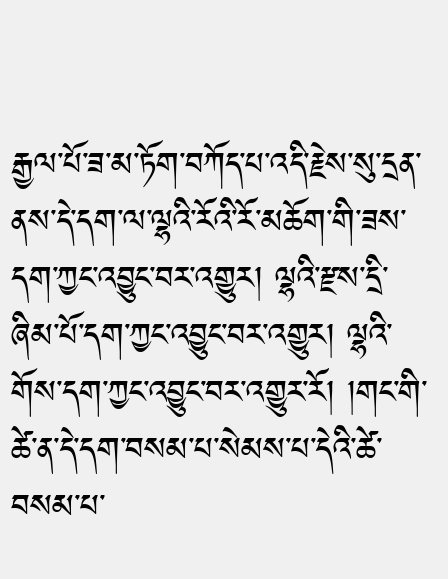རྒྱལ་པོ་ཟ་མ་ཏོག་བཀོད་པ་འདི་རྗེས་སུ་དྲན་ནས་དེ་དག་ལ་ལྷའི་རོའི་རོ་མཆོག་གི་ཟས་དག་ཀྱང་འབྱུང་བར་འགྱུར། ལྷའི་རྫས་དྲི་ཞིམ་པོ་དག་ཀྱང་འབྱུང་བར་འགྱུར། ལྷའི་གོས་དག་ཀྱང་འབྱུང་བར་འགྱུར་རོ། །གང་གི་ཚེ་ན་དེ་དག་བསམ་པ་སེམས་པ་དེའི་ཚེ་བསམ་པ་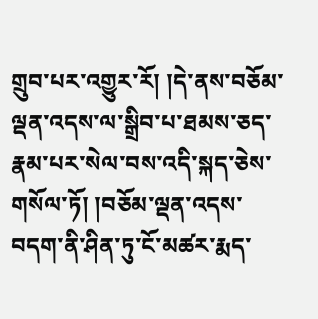གྲུབ་པར་འགྱུར་རོ། །དེ་ནས་བཅོམ་ལྡན་འདས་ལ་སྒྲིབ་པ་ཐམས་ཅད་རྣམ་པར་སེལ་བས་འདི་སྐད་ཅེས་གསོལ་ཏོ། །བཅོམ་ལྡན་འདས་བདག་ནི་ཤིན་ཏུ་ངོ་མཚར་རྨད་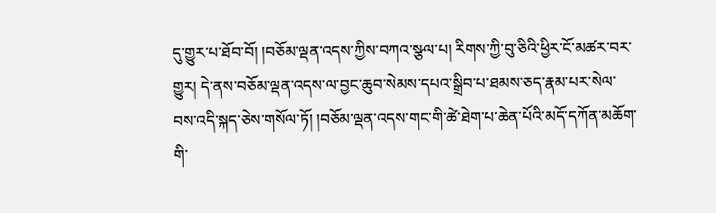དུ་གྱུར་པ་ཐོབ་བོ། །བཅོམ་ལྡན་འདས་ཀྱིས་བཀའ་སྩལ་པ། རིགས་ཀྱི་བུ་ཅིའི་ཕྱིར་ངོ་མཚར་བར་གྱུར། དེ་ནས་བཅོམ་ལྡན་འདས་ལ་བྱང་ཆུབ་སེམས་དཔའ་སྒྲིབ་པ་ཐམས་ཅད་རྣམ་པར་སེལ་བས་འདི་སྐད་ཅེས་གསོལ་ཏོ། །བཅོམ་ལྡན་འདས་གང་གི་ཚེ་ཐེག་པ་ཆེན་པོའི་མདོ་དཀོན་མཆོག་གི་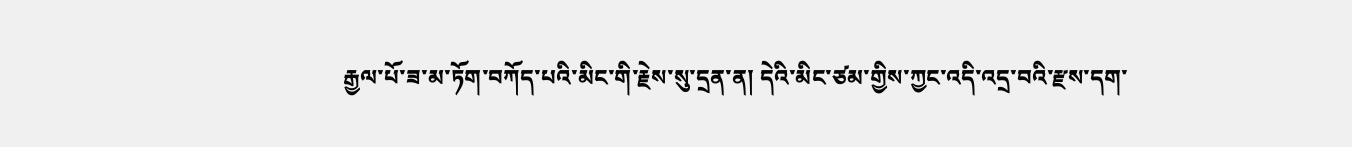རྒྱལ་པོ་ཟ་མ་ཏོག་བཀོད་པའི་མིང་གི་རྗེས་སུ་དྲན་ན། དེའི་མིང་ཙམ་གྱིས་ཀྱང་འདི་འདྲ་བའི་རྫས་དག་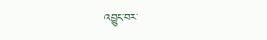འབྱུང་བར་